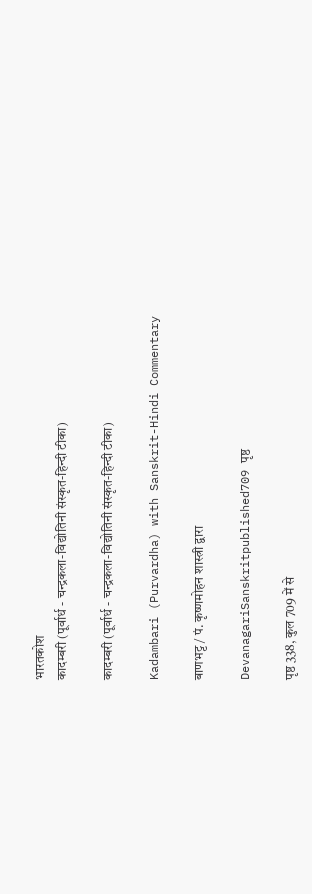भारतकोश
कादम्बरी (पूर्वार्ध - चन्द्रकला-विद्योतिनी संस्कृत-हिन्दी टीका)

कादम्बरी (पूर्वार्ध - चन्द्रकला-विद्योतिनी संस्कृत-हिन्दी टीका)

Kadambari (Purvardha) with Sanskrit-Hindi Commentary

बाणभट्ट / पं. कृष्णमोहन शास्त्री द्वारा

DevanagariSanskritpublished709 पृष्ठ

पृष्ठ 338, कुल 709 में से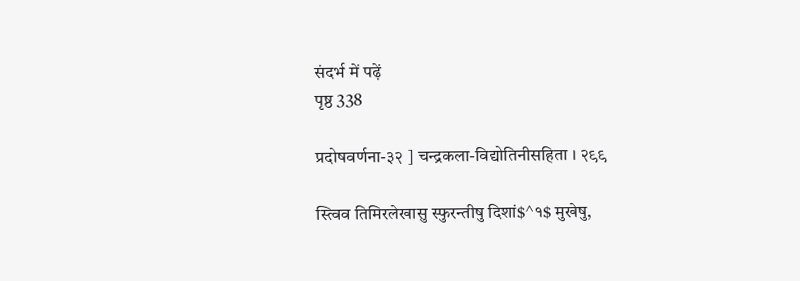संदर्भ में पढ़ें
पृष्ठ 338

प्रदोषवर्णना-३२ ] चन्द्रकला-विद्योतिनीसहिता । २९९

स्त्विव तिमिरलेखासु स्फुरन्तीषु दिशां$^१$ मुखेषु,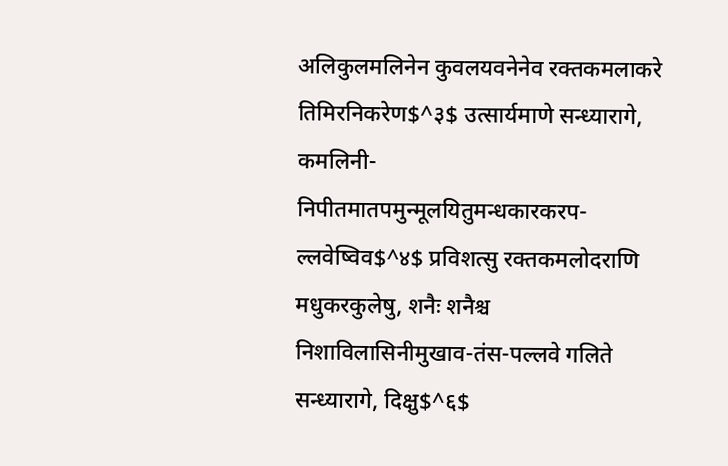अलिकुलमलिनेन कुवलयवनेनेव रक्तकमलाकरे तिमिरनिकरेण$^३$ उत्सार्यमाणे सन्ध्यारागे, कमलिनी-निपीतमातपमुन्मूलयितुमन्धकारकरप-ल्लवेष्विव$^४$ प्रविशत्सु रक्तकमलोदराणि मधुकरकुलेषु, शनैः शनैश्च निशाविलासिनीमुखाव-तंस-पल्लवे गलिते सन्ध्यारागे, दिक्षु$^६$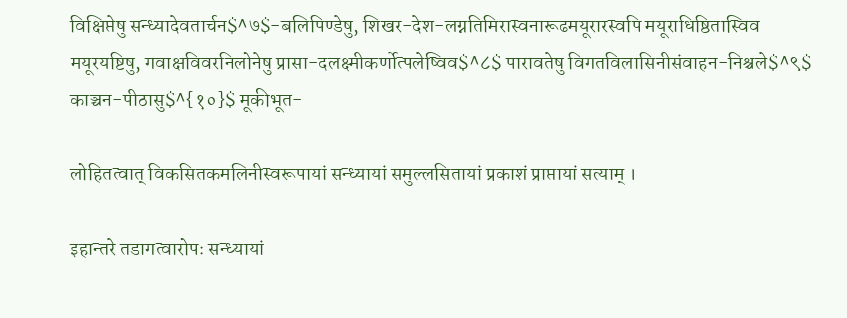विक्षिप्तेषु सन्ध्यादेवतार्चन$^७$-बलिपिण्डेषु, शिखर-देश-लग्नतिमिरास्वनारूढमयूरारस्वपि मयूराधिष्ठितास्विव मयूरयष्टिषु, गवाक्षविवरनिलोनेषु प्रासा-दलक्ष्मीकर्णोत्पलेष्विव$^८$ पारावतेषु विगतविलासिनीसंवाहन-निश्चले$^९$ काञ्चन-पीठासु$^{१०}$ मूकीभूत-

लोहितत्वात् विकसितकमलिनीस्वरूपायां सन्ध्यायां समुल्लसितायां प्रकाशं प्राप्तायां सत्याम् ।

इहान्तरे तडागत्वारोपः सन्ध्यायां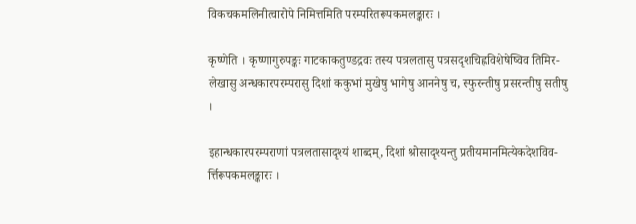विकचकमलिनीत्वारोपे निमित्तमिति परम्परितरूपकमलङ्कारः ।

कृष्णेति । कृष्णागुरुपङ्कः गाटकाकतुण्डद्रवः तस्य पत्रलतासु पत्रसदृशचिह्नविशेषेष्विव तिमिर-लेखासु अन्धकारपरम्परासु दिशां ककुभां मुखेषु भागेषु आननेषु च, स्फुरन्तीषु प्रसरन्तीषु सतीषु ।

इहान्धकारपरम्पराणां पत्रलतासादृश्यं शाब्दम्, दिशां श्रोसादृश्यन्तु प्रतीयमानमित्येकदेशविव-र्त्तिरूपकमलङ्कारः ।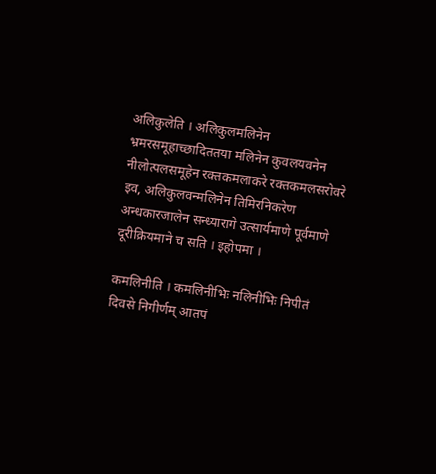अलिकुलेति । अलिकुलमलिनेन भ्रमरसमूहाच्छादिततया मलिनेन कुवलयवनेन नीलोत्पलसमूहेन रक्तकमलाकरे रक्तकमलसरोवरे इव, अलिकुलवन्मलिनेन तिमिरनिकरेण अन्धकारजालेन सन्ध्यारागे उत्सार्यमाणे पूर्वमाणे दूरीक्रियमाने च सति । इहोपमा ।

कमलिनीति । कमलिनीभिः नलिनीभिः निपीतं दिवसे निगीर्णम् आतपं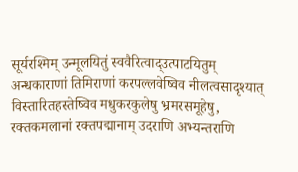सूर्यरश्मिम् उन्मूलयितुं स्ववैरित्वाद्‌उत्पाटयितुम् अन्धकाराणां तिमिराणां करपल्लवेष्विव नीलत्वसादृश्यात् विस्तारितहस्तेष्विव मधुकरकुलेषु भ्रमरसमूहेषु, रक्तकमलानां रक्तपद्मानाम् उदराणि अभ्यन्तराणि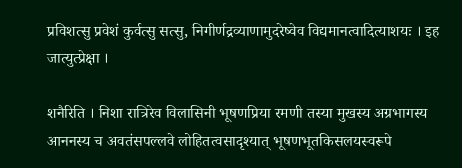प्रविशत्सु प्रवेशं कुर्वत्सु सत्सु, निगीर्णद्रव्याणामुदरेष्वेव विद्यमानत्वादित्याशयः । इह जात्युत्प्रेक्षा ।

शनैरिति । निशा रात्रिरेव विलासिनी भूषणप्रिया रमणी तस्या मुखस्य अग्रभागस्य आननस्य च अवतंसपल्लवे लोहितत्वसादृश्यात् भूषणभूतकिसलयस्वरूपे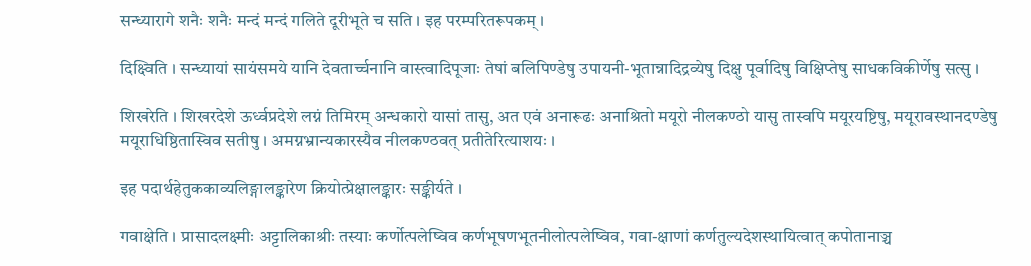सन्ध्यारागे शनैः शनैः मन्दं मन्दं गलिते दूरीभूते च सति । इह परम्परितरूपकम् ।

दिक्ष्विति । सन्ध्यायां सायंसमये यानि देवतार्च्चनानि वास्त्वादिपूजाः तेषां बलिपिण्डेषु उपायनी-भूतान्नादिद्रव्येषु दिक्षु पूर्वादिषु विक्षिप्तेषु साधकविकीर्णेषु सत्सु ।

शिखरेति । शिखरदेशे ऊर्ध्वप्रदेशे लग्नं तिमिरम् अन्धकारो यासां तासु, अत एवं अनारूढः अनाश्रितो मयूरो नीलकण्ठो यासु तास्वपि मयूरयष्टिषु, मयूरावस्थानदण्डेषु मयूराधिष्ठितास्विव सतीषु । अमग्नभ्रान्यकारस्यैव नीलकण्ठवत् प्रतीतेरित्याशयः ।

इह पदार्थहेतुककाव्यलिङ्गालङ्कारेण क्रियोत्प्रेक्षालङ्कारः सङ्कीर्यते ।

गवाक्षेति । प्रासादलक्ष्मीः अट्टालिकाश्रीः तस्याः कर्णोत्पलेष्विव कर्णभूषणभूतनीलोत्पलेष्विव, गवा-क्षाणां कर्णतुल्यदेशस्थायित्वात् कपोतानाञ्च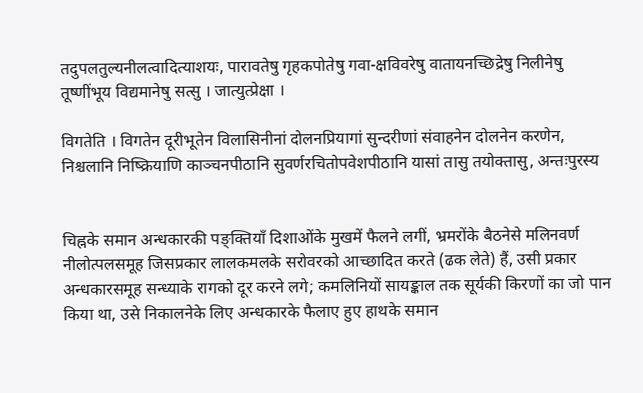तदुपलतुल्यनीलत्वादित्याशयः, पारावतेषु गृहकपोतेषु गवा-क्षविवरेषु वातायनच्छिद्रेषु निलीनेषु तूष्णींभूय विद्यमानेषु सत्सु । जात्युत्प्रेक्षा ।

विगतेति । विगतेन दूरीभूतेन विलासिनीनां दोलनप्रियागां सुन्दरीणां संवाहनेन दोलनेन करणेन, निश्चलानि निष्क्रियाणि काञ्चनपीठानि सुवर्णरचितोपवेशपीठानि यासां तासु तयोक्तासु, अन्तःपुरस्य


चिह्नके समान अन्धकारकी पङ्क्तियाँ दिशाओंके मुखमें फैलने लगीं, भ्रमरोंके बैठनेसे मलिनवर्ण नीलोत्पलसमूह जिसप्रकार लालकमलके सरोवरको आच्छादित करते (ढक लेते) हैं, उसी प्रकार अन्धकारसमूह सन्ध्याके रागको दूर करने लगे; कमलिनियों सायङ्काल तक सूर्यकी किरणों का जो पान किया था, उसे निकालनेके लिए अन्धकारके फैलाए हुए हाथके समान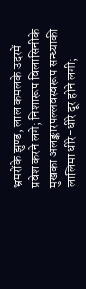भ्रमरोंके झुण्ड, लाल कमलके उदरमें प्रवेश करने लगे; निशारूप विलासिनीके मुखका अलङ्कारपल्लवस्वरूप सन्ध्याकी लालिमा धीरे-धीरे दूर होने लगी;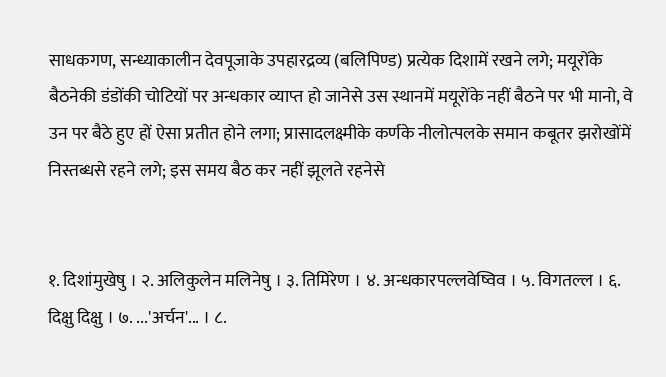साधकगण, सन्ध्याकालीन देवपूजाके उपहारद्रव्य (बलिपिण्ड) प्रत्येक दिशामें रखने लगे; मयूरोंके बैठनेकी डंडोंकी चोटियों पर अन्धकार व्याप्त हो जानेसे उस स्थानमें मयूरोंके नहीं बैठने पर भी मानो, वे उन पर बैठे हुए हों ऐसा प्रतीत होने लगा; प्रासादलक्ष्मीके कर्णके नीलोत्पलके समान कबूतर झरोखोंमें निस्तब्धसे रहने लगे; इस समय बैठ कर नहीं झूलते रहनेसे


१. दिशांमुखेषु । २. अलिकुलेन मलिनेषु । ३. तिमिरेण । ४. अन्धकारपल्लवेष्विव । ५. विगतल्ल । ६. दिक्षु दिक्षु । ७. ...'अर्चन'... । ८.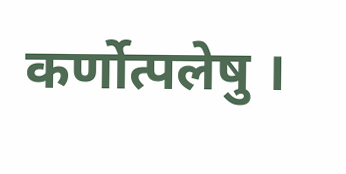कर्णोत्पलेषु ।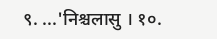९. ...'निश्चलासु । १०.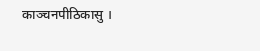काञ्चनपीठिकासु ।